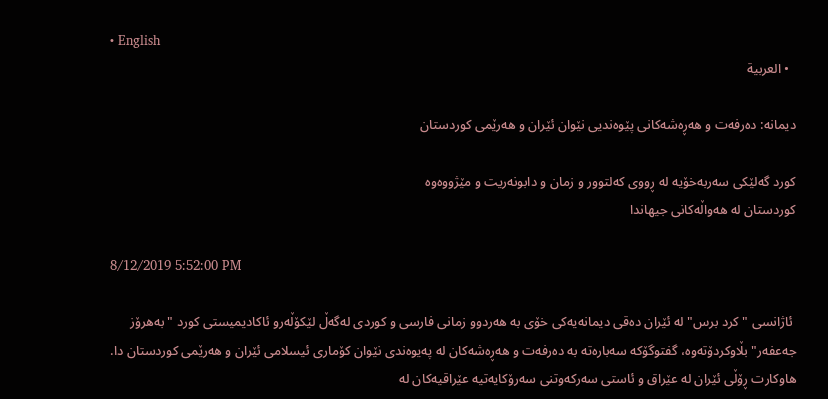• English
  • العربية

دیمانه‌: دەرفەت و هەڕەشەکانی پێوەندیی نێوان ئێران و هەرێمی کوردستان

کورد گه‌لێکى سه‌ربه‌خۆیه‌ له‌ ڕووى که‌لتوور و زمان و دابونه‌ریت و مێژووه‌وه‌
كوردستان له‌ هه‌واڵەكانى جیهاندا

8/12/2019 5:52:00 PM

 ئاژانسى "كرد برس" له‌ ئێران ده‌قى دیمانه‌یه‌كى خۆى به‌ هه‌ردوو زمانى فارسى و كوردى له‌گه‌ڵ لێكۆڵه‌رو ئاكادیمیستى كورد "به‌هرۆز جه‌عفه‌ر" بڵاوكردۆته‌وه‌، گفتوگۆكه‌ سه‌باره‌ته‌ به‌ ده‌رفه‌ت و هه‌ڕه‌شه‌كان له‌ په‌یوه‌ندى نێوان كۆمارى ئیسلامى ئێران و هه‌رێمى كوردستان دا. هاوكارت ڕۆڵى ئێران له‌ عێراق و ئاستى سه‌ركه‌وتنى سه‌رۆكایه‌تیه‌ عێراقیه‌كان له‌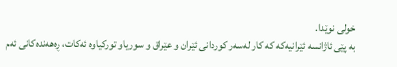خولى نوێدا.
به‌ پێى ئاژانسه‌ ئێرانیه‌كه‌ كه‌ كار له‌سه‌ر كوردانى ئێران و عێراق و سوریاو توركیاوه‌ ئه‌كات، ڕه‌هه‌نده‌کانی ئه‌م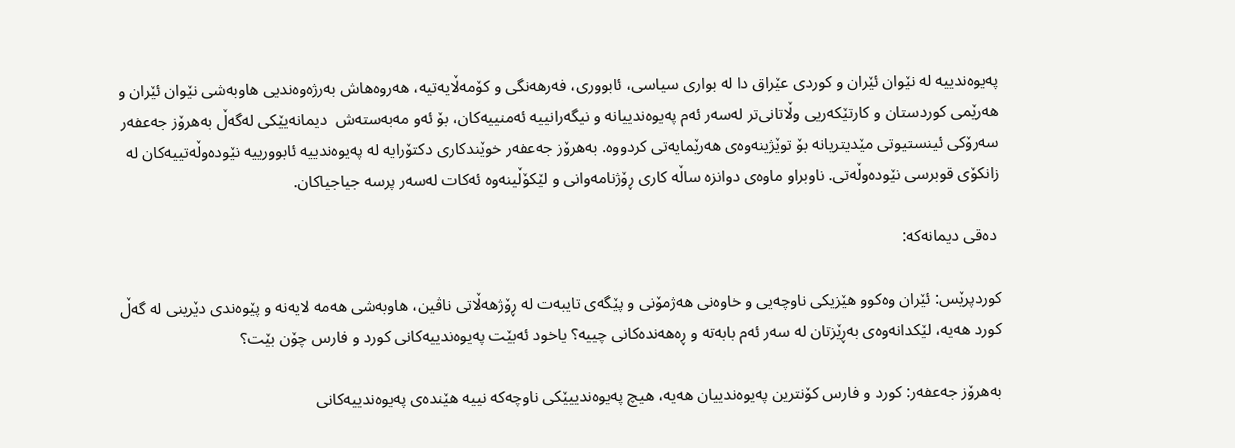په‌یوه‌ندییه‌ له‌ نێوان ئێران و كوردى عێراق دا له‌ بواری سیاسی، ئابووری، فه‌رهه‌نگی و کۆمه‌ڵایه‌تیه‌، هەروەهاش به‌رژه‌وه‌ندیی هاوبه‌شی نێوان ئێران و هه‌رێمی کوردستان و کارتێکه‌ریی وڵاتانی‌تر له‌سه‌ر ئه‌م په‌یوه‌ندییانه‌ و نیگه‌رانییه‌ ئه‌منییه‌کان، بۆ ئه‌و مه‌به‌سته‌ش  دیمانه‌یێکی له‌گه‌ڵ به‌هرۆز جه‌عفه‌ر سه‌رۆكى ئینستیوتى مێدیتریانه‌ بۆ توێژینه‌وه‌ى هەرێمایه‌تى کردووە. بەهرۆز جەعفەر خوێندكارى دكتۆرا‌یە له‌ په‌یوه‌ندییه‌ ئابوورییه‌ نێوده‌وڵه‌تییه‌كان له‌ زانكۆى قوبرسى نێوده‌وڵه‌تى. ناوبراو ماوه‌ى دوانزه‌ ساڵه‌ كارى ڕۆژنامه‌وانى و لێكۆڵینه‌وه‌ ئه‌كات له‌سه‌ر پرسه‌ جیاجیاكان.

 ده‌قی دیمانه‌که‌:

کوردپرێس: ئێران وه‌کوو هێزیکی ناوچه‌یی و خاوه‌نی هه‌ژمۆنی و پێگه‌ی تایبه‌ت له‌ ڕۆژهه‌ڵاتی ناڤین، هاوبه‌شی هه‌مه‌ لایه‌نه‌ و پێوه‌ندی دێرینی له‌ گه‌ڵ کورد هه‌یه‌، لێکدانه‌وه‌ی به‌ڕێزتان له‌ سه‌ر ئه‌م بابه‌ته‌ و ڕه‌هه‌نده‌کانی چییه‌؟ یاخود ئه‌بێت په‌یوه‌ندییه‌کانى کورد و فارس چۆن بێت؟

به‌هرۆز جه‌عفه‌ر: کورد و فارس کۆنترین په‌یوه‌ندییان هه‌یه‌، هیچ په‌یوه‌ندییێکى ناوچه‌که‌ نییه‌ هێنده‌ى په‌یوه‌ندییه‌کانى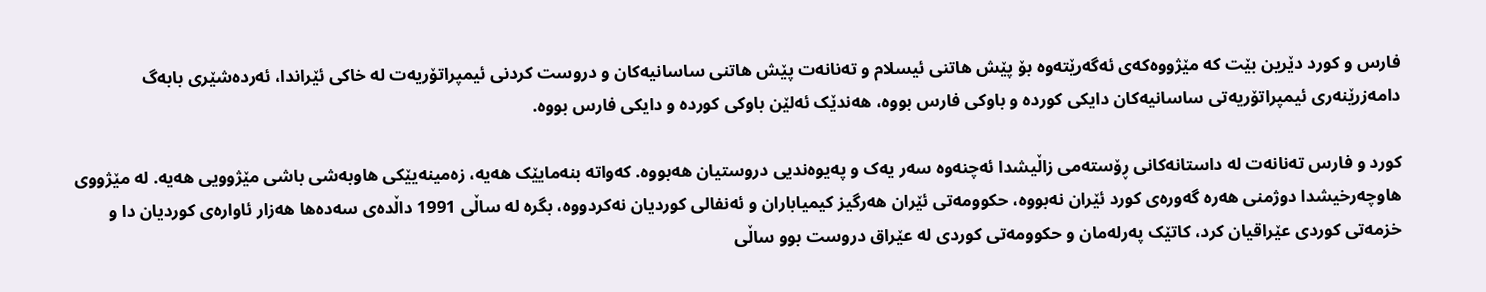فارس و کورد دێرین بێت که‌ مێژووه‌که‌ى ئه‌گه‌رێته‌وه‌ بۆ پێش هاتنى ئیسلام و‌ ته‌نانه‌ت پێش هاتنى ساسانیه‌کان و دروست کردنى ئیمپراتۆریه‌ت له ‌خاکى ئێراندا، ئه‌رده‌شێرى بابه‌گ دامه‌زرێنه‌رى ئیمپراتۆریه‌تى ساسانیه‌کان دایکى کورده ‌و باوکى فارس بووه‌، هه‌ندێک ئه‌لێن باوکى کورده ‌و دایکى فارس بووه‌.

کورد و فارس ته‌نانه‌ت له ‌داستانه‌کانى ڕۆسته‌مى زاڵیشدا ئه‌چنه‌وه‌ سه‌ر یه‌ک و په‌یوه‌ندیی دروستیان هه‌بووه‌. که‌واته‌ بنه‌مایێک هه‌یه‌، زه‌مینه‌یێکى هاوبه‌شى باشى مێژوویی هه‌یه‌. له مێژووى هاوچه‌رخیشدا دوژمنى هه‌ره‌ گه‌وره‌ى کورد ئێران نه‌بووه‌، حکوومه‌تى ئێران هه‌رگیز کیمیاباران و ئه‌نفالى کوردیان نه‌کردووه‌، بگره‌ له‌ ساڵى 1991 داڵده‌ى سه‌ده‌ها هه‌زار ئاواره‌ى کوردیان دا و خزمه‌تى کوردى عێراقیان کرد، کاتێک په‌رله‌مان و حکوومه‌تى کوردى له‌ عێراق دروست بوو ساڵى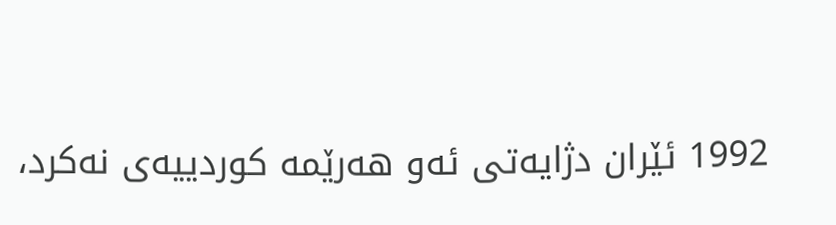1992 ئێران دژایه‌تى ئه‌و هه‌رێمه‌ کوردییه‌ى نه‌کرد،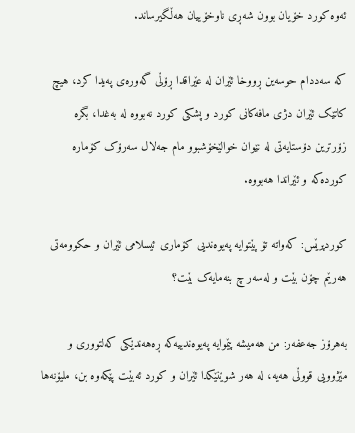ئه‌وه‌ کورد خۆیان بوون شه‌ڕى ناوخۆییان هه‌ڵگیرساند.

که‌ سه‌ددام حوسه‌ین ڕووخا ئێران له‌ عێراقدا ڕۆڵى گه‌وره‌ى په‌یدا کرد، هیچ کاتێک ئێران دژى مافه‌کانى کورد و پشکى کورد نه‌بووه‌ له‌ به‌غدا، بگره‌ زۆرترین دۆستایه‌تى له‌ نێوان خوالێخۆشبوو مام جه‌لال سه‌رۆک کۆماره‌ کورده‌که ‌و ئێراندا هه‌بووه‌.

کوردپرێس: که‌واته‌ تۆ پێتوایه‌ په‌یوه‌ندیی کۆمارى ئیسلامى ئێران و حکوومه‌تى هه‌رێم چۆن بێت و له‌سه‌ر چ بنه‌مایه‌ک بێت؟

به‌هرۆز جه‌عفه‌ر: من هه‌میشه‌ پێموایه‌ په‌یوه‌ندییه‌که‌ ڕه‌هه‌ندێکى که‌لتوورى و مێژوویی قووڵى هه‌یه‌، له ‌هه‌ر شوێنێکدا ئێران و کورد ئه‌بێت پێکه‌وه‌ بن، ملیۆنه‌ها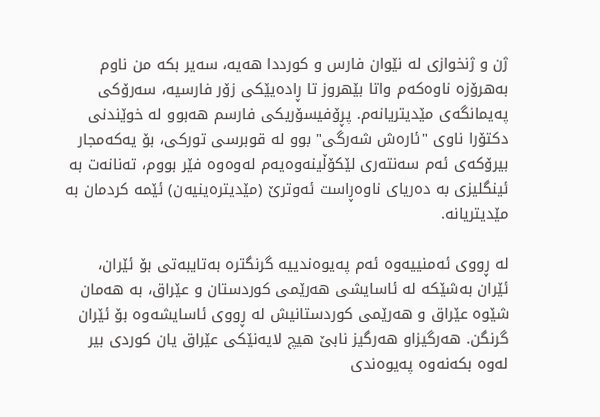ژن و ژنخوازى له‌ نێوان فارس و کورددا هه‌یه‌، سه‌یر بکه‌ من ناوم به‌هرۆزه‌ ناوه‌که‌م واتا بێهروز تا ڕاده‌یێکى زۆر فارسیه‌، سه‌رۆکى په‌یمانگه‌ى مێدیتریانه‌م. پڕۆفیسۆریکی فارسم هه‌بوو له‌ خوێندنى دکتۆرا ناوى "ئاره‌ش شه‌رگى" بوو له‌ قوبرسى تورکى، بۆ یه‌که‌مجار بیرۆکه‌ى ئه‌م سه‌نته‌رى لێکۆڵینه‌وه‌یه‌م له‌وه‌وه‌ فێر بووم، ته‌نانه‌ت به‌ ئینگلیزى به‌ ده‌ریاى ناوه‌ڕاست ئه‌وترێ (مێدیتره‌ینیه‌ن) ئێمه‌ کردمان به‌ مێدیتریانه.

له‌ ڕووى ئه‌منییه‌وه‌ ئه‌م په‌یوه‌ندییه‌ گرنگتره‌ به‌تایبه‌تى بۆ ئێران، ئێران به‌شێکه‌ له‌ ئاسایشى هه‌رێمى کوردستان و عێراق، به‌ هه‌مان شێوه‌ عێراق و هه‌رێمى کوردستانیش له‌ ڕووى ئاسایشه‌وه‌ بۆ ئێران گرنگن. هه‌رگیزاو هه‌رگیز نابێ هیچ لایه‌نێکى عێراق یان کوردى بیر له‌وه بکه‌نه‌وه‌ په‌یوه‌ندى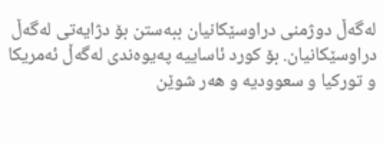له‌گه‌ڵ دوژمنى دراوسێکانیان ببه‌ستن بۆ دژایه‌تی له‌گه‌ڵ دراوسێکانیان. بۆ کورد ئاساییه‌ په‌یوه‌ندى له‌گه‌ڵ ئه‌مریکا و تورکیا و سعوودیه ‌و هه‌ر شوێن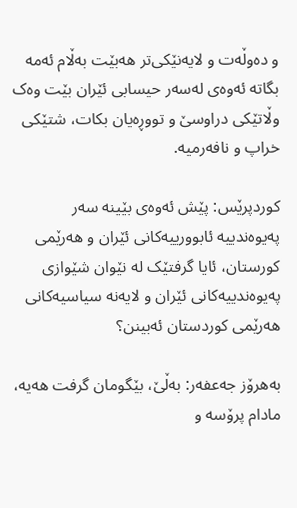و ده‌وڵه‌ت و لایه‌نێکى‌تر هه‌بێت به‌ڵام ئه‌مه‌ بگاته‌ ئه‌وه‌ى له‌سه‌ر حیسابى ئێران بێت وه‌ک وڵاتێکى دراوسێ و تووڕه‌یان بکات، شتێکى خراپ و نافه‌رمیه‌.

کوردپرێس: پێش ئه‌وه‌ى بێینه‌ سه‌ر په‌یوه‌ندییه‌ ئابوورییه‌کانى ئێران و هه‌رێمى کورستان، ئایا گرفتێک له ‌نێوان شێوازى په‌یوه‌ندییه‌کانى ئێران و لایه‌نه‌ سیاسیه‌کانى هه‌رێمى کوردستان ئه‌بینن؟

به‌هرۆز جه‌عفه‌ر: به‌ڵێ، بێگومان گرفت هه‌یه‌، مادام پرۆسه ‌و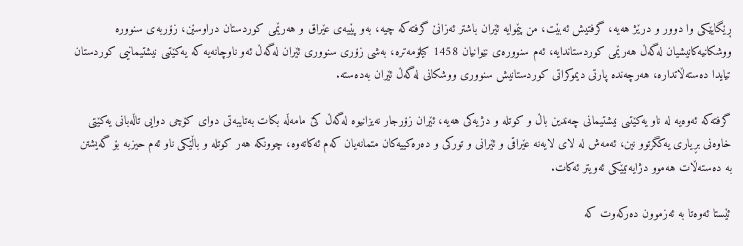ڕێگایێکى وا دوور و درێژ هه‌یه‌، گرفتیش ئه‌بێت، من پێموایه‌ ئێران باشتر ئه‌زانێ گرفته‌که‌ چیه‌، به‌و پێیه‌ى عێراق و هه‌رێمى کوردستان دراوسێن، زۆربه‌ى سنووره‌ ووشکانیه‌کانیشیان له‌گه‌ڵ هه‌رێمى کوردستاندایه‌، ئه‌م سنووره‌ى نێوانیان 1458 کیلۆمه‌تره‌، به‌شى زۆرى سنوورى ئێران له‌گه‌ڵ ئه‌و ناوچانه‌یه‌ که‌ یه‌کێتىی نیشتیمانیى کوردستان تیایدا ده‌سته‌ڵاتداره‌، هه‌رچه‌نده‌ پارتى دیموکراتى کوردستانیش سنوورى ووشکانى له‌گه‌ڵ ئێران به‌ده‌سته‌.

گرفته‌که‌ ئه‌وه‌یه‌ له‌ ناو یه‌کێتىی نیشتیمانى چه‌ندین باڵ و کوتله ‌و دژیه‌کى هه‌یه‌، ئێران زۆرجار نه‌یزانیوه‌ له‌گه‌ڵ کێ مامه‌ڵه‌ بکات به‌تایبه‌تى دواى کۆچى دوایی تاڵه‌بانى یه‌کێتى خاوه‌نى بڕیارى یه‌کگرتوو نین، ئه‌مه‌ش له‌ لاى لایه‌نه‌ عێراقى و ئێرانى و تورکى و ده‌ره‌کییه‌کان متمانه‌یان که‌م ئه‌کاته‌وه‌، چوونکه‌ هه‌ر کوتله‌ و باڵێکى ناو ئه‌م حیزبه‌ بۆ گه‌یشتن به ‌ده‌سته‌ڵات هه‌موو دژایه‌تیێکى ئه‌ویتر ئه‌کات.

ئێستا ئه‌وه‌تا به‌ ئه‌زموون ده‌رکه‌وت که‌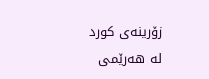زۆرینه‌ى کورد له ‌هه‌رێمى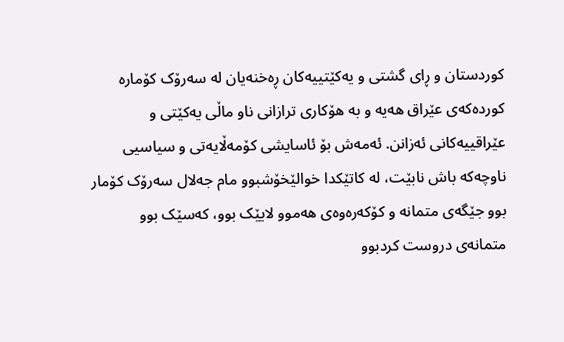کوردستان و ڕاى گشتى و یه‌کێتییه‌کان ڕه‌خنه‌یان له‌ سه‌رۆک کۆماره‌ کورده‌که‌ى عێراق هه‌یه‌ و به‌ هۆکارى ترازانى ناو ماڵى یه‌کێتى و عێراقییه‌کانى ئه‌زانن. ئه‌مه‌ش بۆ ئاسایشى کۆمه‌ڵایه‌تى و سیاسیی ناوچه‌که‌ باش نابێت، له ‌کاتێکدا خوالێخۆشبوو مام جه‌لال سه‌رۆک کۆمار بوو جێگه‌ى متمانه ‌و کۆکه‌ره‌وه‌ى هه‌موو لایێک بوو، که‌سێک بوو متمانه‌ى دروست کردبوو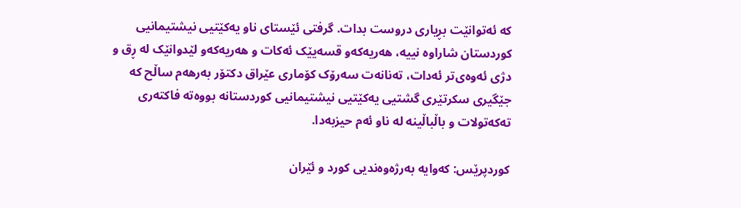که‌ ئه‌توانێت بڕیارى دروست بدات. گرفتى ئێستاى ناو یه‌کێتیى نیشتیمانیى کوردستان شاراوه‌ نییه‌، هه‌ریه‌که‌و قسه‌یێک ئه‌کات و هه‌ریه‌که‌و لێدوانێک له‌ ڕق و دژى ئه‌وه‌ى‌تر ئه‌دات، ته‌نانه‌ت سه‌رۆک کۆمارى عێراق دکتۆر به‌رهه‌م ساڵح که‌ جێگیرى سکرتێرى گشتیی یه‌کێتیى نیشتیمانیى کوردستانه‌ بووه‌ته‌ فاکته‌رى ته‌که‌تولات و باڵباڵینه‌ له‌ ناو ئه‌م حیزبه‌دا.

کوردپرێس: که‌وایه‌ به‌رژه‌وه‌ندیی کورد و ئێران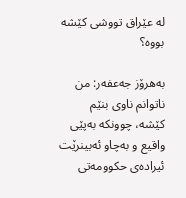له‌ عێراق تووشى کێشه‌ بووه‌؟

به‌هرۆز جه‌عفه‌ر: من ناتوانم ناوى بنێم کێشه‌، چوونکه‌ به‌پێى واقیع و به‌چاو ئه‌بینرێت ئیراده‌ى حکوومه‌تى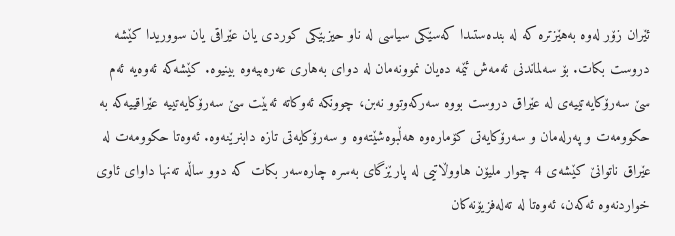ئێران زۆر له‌وه‌ به‌هێزتره‌ که‌ له ‌بنده‌ستىدا که‌سێکى سیاسی له ‌ناو حیزبێکى کوردى یان عێراقى یان سووریدا کێشه‌ دروست بکات. بۆ سه‌لماندنى ئه‌مه‌ش ئێمه‌ ده‌یان نموونه‌مان له ‌دواى به‌هارى عه‌ره‌بیه‌وه‌ بینیوه‌. کێشه‌که‌ ئه‌وه‌یه‌ ئه‌م سێ سه‌رۆکایه‌تییه‌ى له‌ عێراق دروست بووه‌ سه‌رکه‌وتوو نه‌بن، چوونکه‌ ئه‌وکاته‌ ئه‌بێت سێ سه‌رۆکایه‌تییه‌ عێراقییه‌که‌ به‌ حکوومه‌ت و په‌رله‌مان و سه‌رۆکایه‌تى کۆماره‌وه‌ هه‌ڵبوه‌شێته‌وه‌ و سه‌رۆکایه‌تى تازه‌ دابنرێنه‌وه‌. ئه‌وه‌تا حکوومه‌ت له‌ عێراق ناتوانێ کێشه‌ى 4 چوار ملیۆن هاووڵاتیى له‌ پارێزگاى به‌سره‌ چاره‌سه‌ر بکات که‌ دوو ساڵه‌ ته‌نها داواى ئاوى خواردنه‌وه‌ ئه‌که‌ن، ئه‌وه‌تا له‌ ته‌له‌فزیۆنه‌کان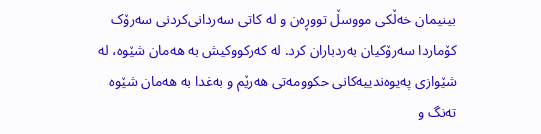بینیمان خه‌ڵکى مووسڵ تووڕه‌ن و له‌ کاتى سه‌ردانى‌کردنى سه‌رۆک کۆماردا سه‌رۆکیان به‌ردباران کرد. له ‌که‌رکووکیش به‌ هه‌مان شێوه‌، له‌ شێوازى په‌یوه‌ندییه‌کانى حکوومه‌تى هه‌رێم و به‌غدا به ‌هه‌مان شێوه‌ ته‌نگ و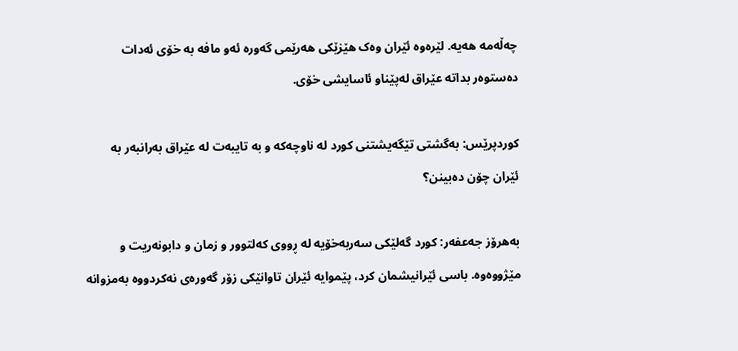چه‌ڵه‌مه‌ هه‌یه‌. لێره‌وه‌ ئێران وه‌ک هێزێکى هه‌رێمى گه‌وره‌ ئه‌و مافه‌ به‌ خۆى ئه‌دات ده‌ستوه‌ر بداته‌ عێراق له‌پێناو ئاسایشى خۆى.

کوردپرێس: به‌گشتى تێگه‌یشتنی کورد له‌ ناوچه‌که‌ و به‌ تایبه‌ت له‌ عێراق به‌رانبه‌ر به‌ ئێران چۆن ده‌بینن؟

به‌هرۆز جه‌عفه‌ر: کورد گه‌لێکى سه‌ربه‌خۆیه‌ له‌ ڕووى که‌لتوور و زمان و دابونه‌ریت و مێژووه‌وه‌. باسى ئێرانیشمان کرد، پێموایه‌ ئێران تاوانێکى زۆر گه‌وره‌ى نه‌کردووه‌ به‌مزوانه‌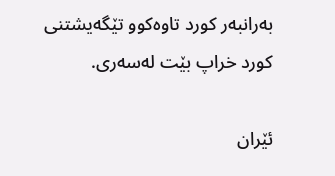به‌رانبه‌ر کورد تاوه‌کوو تێگه‌یشتنى کورد خراپ بێت له‌سه‌رى.

ئێران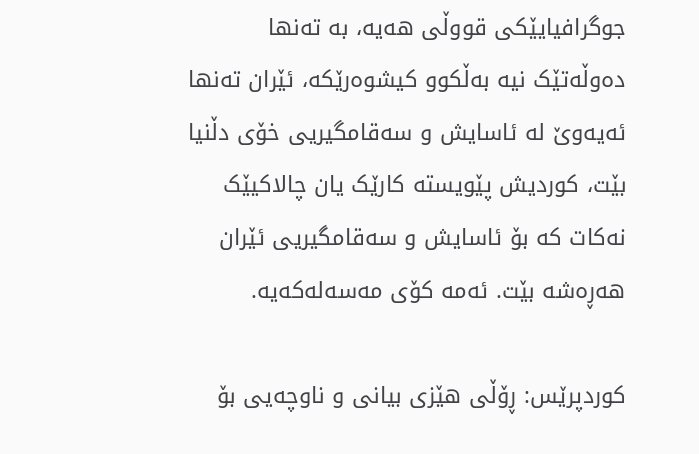جوگرافیایێکى قووڵى هه‌یه‌، به ‌ته‌نها ده‌وڵه‌تێک نیه‌ به‌ڵکوو کیشوه‌رێکه‌، ئێران ته‌نها ئه‌یه‌وێ له‌ ئاسایش و سه‌قامگیریی خۆى دڵنیا بێت، کوردیش پێویسته‌ کارێک یان چالاکیێک نه‌کات که‌ بۆ ئاسایش و سه‌قامگیریی ئێران هه‌ڕه‌شه‌ بێت. ئه‌مه‌ کۆى مه‌سه‌له‌که‌یه‌.

کوردپرێس: ڕۆڵی هێزی بیانی و ناوچه‌یی بۆ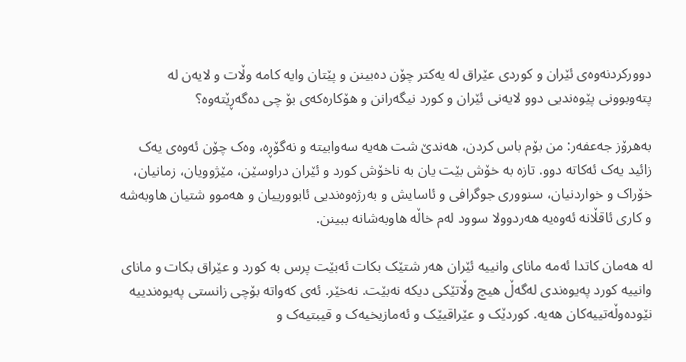دوورکردنه‌وه‌ی ئێران و کوردی عێراق له‌ یه‌کتر چۆن ده‌بینن و پێتان وایه‌ کامه‌ وڵات و لایه‌ن له‌ پته‌وبوونی پێوه‌ندیی دوو لایه‌نی ئێران و کورد نیگه‌رانن و هۆکاره‌که‌ی بۆ چی ده‌گه‌ڕێته‌وه‌؟

به‌هرۆز جه‌عفه‌ر: من بۆم باس کردن، هه‌ندێ شت هه‌یه‌ سه‌وابیته و نه‌گۆڕه‌، وه‌ک چۆن ئه‌وه‌ى یه‌ک زائید یه‌ک ئه‌کاته‌ دوو. تازه‌ به‌ خۆش بێت یان به‌ ناخۆش کورد و ئێران دراوسێن، مێژوویان، زمانیان، خۆراک و خواردنیان، سنوورى جوگرافى و ئاسایش و به‌رژه‌وه‌ندیى ئابوورییان و هه‌موو شتیان هاوبه‌شه‌ و کارى ئاقڵانه‌ ئه‌وه‌یه‌ هه‌ردوولا سوود له‌م خاڵه‌ هاوبه‌شانه‌ ببینن.

له هه‌مان کاتدا ئه‌مه‌ ماناى وانییه‌ ئێران هه‌ر شتێک بکات ئه‌بێت پرس به‌ کورد و عێراق بکات و‌ ماناى وانییه‌ کورد په‌یوه‌ندى له‌گه‌ڵ هیچ وڵاتێکى دیکه‌ نه‌بێت. نه‌خێر. ئه‌ى که‌واته‌ بۆچى زانستى په‌یوه‌ندییه‌ نێوده‌وڵه‌تییه‌کان هه‌یه‌. کوردێک و عێراقیێک و ئه‌مازیخیه‌ک و قیبتیه‌ک و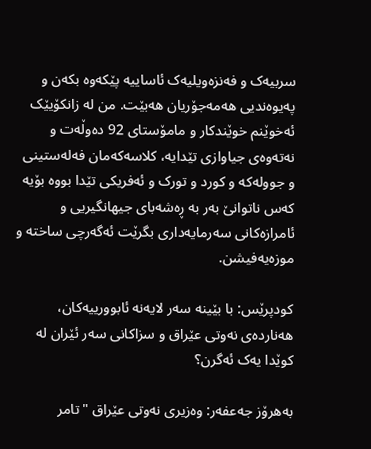سربیه‌ک و فه‌نزه‌ویلیه‌ک ئاساییه‌ پێکه‌وه‌ بکه‌ن و په‌یوه‌ندیی هه‌مه‌جۆریان هه‌بێت. من له‌ زانکۆیێک ئه‌خوێنم خوێندکار و مامۆستاى 92 ده‌وڵه‌ت و نه‌ته‌وه‌ى جیاوازى تێدایه‌، کلاسه‌که‌مان فه‌له‌ستینى و جووله‌که ‌و کورد و تورک و ئه‌فریکى تێدا بووه‌ بۆیه‌ که‌س ناتوانێ به‌ر به‌ ڕه‌شه‌باى جیهانگیریی و ئامرازه‌کانى سه‌رمایه‌دارى بگرێت ئه‌گه‌رچى ساخته ‌و موزه‌یه‌فیشن.

کودپرێس: با بێینه‌ سه‌ر لایه‌نه‌ ئابوورییه‌کان، هه‌نارده‌ى نه‌وتى عێراق و سزاکانى سه‌ر ئێران له‌ کوێدا یه‌ک ئه‌گرن؟

به‌هرۆز جه‌عفه‌ر: وه‌زیرى نه‌وتى عێراق "تامر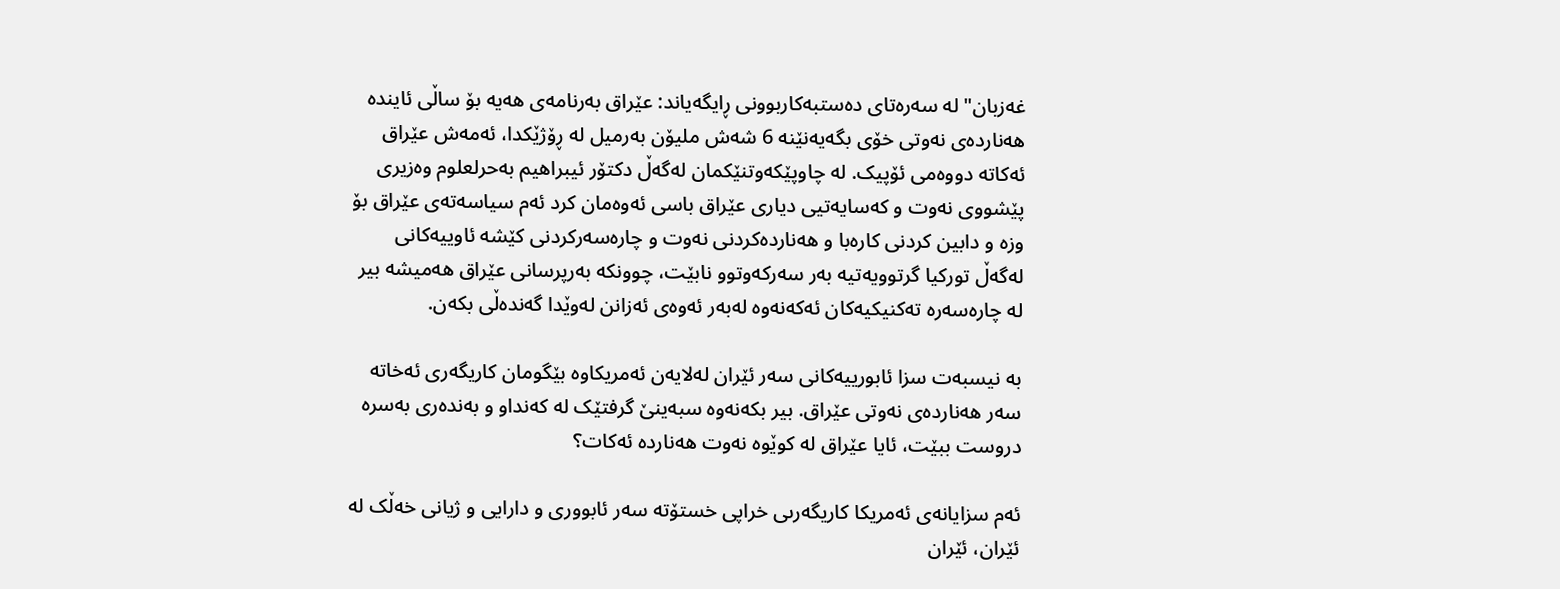غه‌زبان" له‌ سه‌ره‌تاى ده‌ستبه‌کاربوونى ڕایگه‌یاند: عێراق به‌رنامه‌ى هه‌یه‌ بۆ ساڵى ئاینده‌ هه‌نارده‌ى نه‌وتى خۆى بگه‌یه‌نێنه‌ 6 شه‌ش ملیۆن به‌رمیل له‌ ڕۆژێکدا، ئه‌مه‌ش عێراق ئه‌کاته‌ دووه‌مى ئۆپیک. له‌ چاوپێکه‌وتنێکمان له‌گه‌ڵ دکتۆر ئیبراهیم به‌حرلعلوم وه‌زیرى پێشووى نه‌وت و که‌سایه‌تیى دیاری عێراق باسى ئه‌وه‌مان کرد ئه‌م سیاسه‌ته‌ى عێراق بۆ وزه‌ و دابین کردنى کاره‌با و هه‌نارده‌کردنى نه‌وت و چاره‌سه‌رکردنى کێشه‌ ئاوییه‌کانى له‌گه‌ڵ تورکیا گرتوویه‌تیه‌ به‌ر سه‌رکه‌وتوو نابێت، چوونکه‌ به‌رپرسانى عێراق هه‌میشه‌ بیر له‌ چاره‌سه‌ره‌ ته‌کنیکیه‌کان ئه‌که‌نه‌وه‌ له‌به‌ر ئه‌وه‌ى ئه‌زانن له‌وێدا گه‌نده‌ڵى بکه‌ن.

به ‌نیسبه‌ت سزا ئابورییه‌کانى سه‌ر ئێران له‌لایه‌ن ئه‌مریکاوه‌ بێگومان کاریگه‌رى ئه‌خاته‌ سه‌ر هه‌نارده‌ى نه‌وتى عێراق. بیر بکه‌نه‌وه‌ سبه‌ینێ گرفتێک له‌ که‌نداو و به‌نده‌رى به‌سره‌ دروست ببێت، ئایا عێراق له‌ کوێوه‌ نه‌وت هه‌نارده‌ ئه‌کات؟

ئه‌م سزایانه‌ى ئه‌مریکا کاریگه‌رىی خراپى خستۆته‌ سه‌ر ئابوورى و دارایی و ژیانى خه‌ڵک له‌ ئێران، ئێران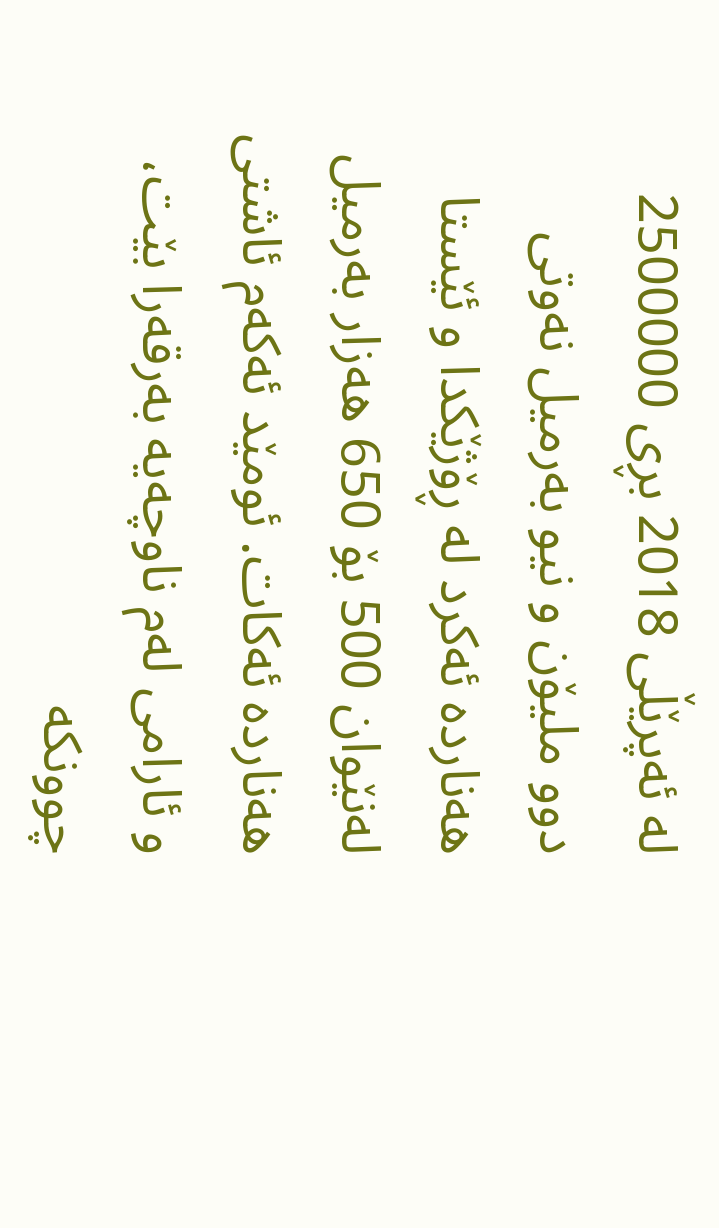له‌ ئه‌پرێڵى 2018 بڕى 2500000 دوو ملیۆن و نیو به‌رمیل نه‌وتى هه‌نارده ‌ئه‌کرد له‌ ڕۆژێکدا و ئێستا له‌نێوان 500 بۆ 650 هه‌زار به‌رمیل هه‌نارده ‌ئه‌کات. ئومێد ئه‌که‌م ئاشتى و ئارامى له‌م ناوچه‌یه‌ به‌رقه‌را بێت، چوونکه‌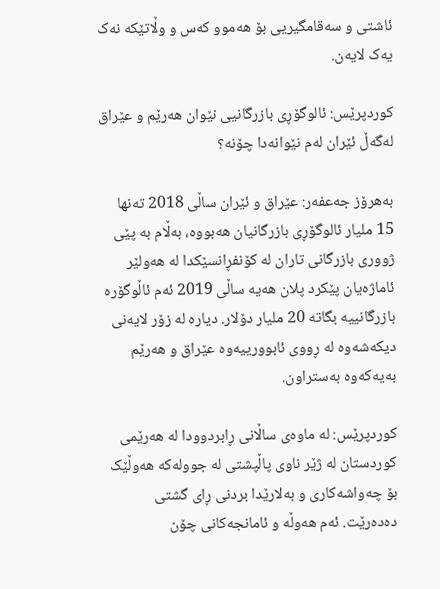ئاشتى و سه‌قامگیریی بۆ هه‌موو که‌س و وڵاتێکه‌ نه‌ک یه‌ک لایه‌ن.

کوردپرێس: ئالوگۆڕى بازرگانیی نێوان هه‌رێم و عێراق له‌گه‌ڵ ئێران له‌م نێوانه‌دا چۆنه‌؟

به‌هرۆز جه‌عفه‌ر: عێراق و ئێران ساڵى 2018 ته‌نها 15 ملیار ئالوگۆڕى بازرگانیان هه‌بووه‌، به‌ڵام به‌ پێى ژوورى بازرگانى تاران له‌ کۆنفڕانسێکدا له‌ هه‌ولێر ئاماژه‌یان پێکرد پلان هه‌یه‌ ساڵى 2019 ئه‌م ئاڵوگۆره‌ بازرگانییه‌ بگاته‌ 20 ملیار دۆلار. دیاره‌ له‌ زۆر لایه‌نى دیکه‌شه‌وه‌ له‌ ڕووى ئابوورییه‌وه‌ عێراق و هه‌رێم به‌یه‌که‌وه‌ به‌ستراون.

کوردپرێس: له‌ ماوه‌ی ساڵانی ڕابردوودا له‌ هه‌رێمی کوردستان له‌ ژێر ناوی پاڵپشتی له‌ جووله‌که‌ هه‌وڵێک بۆ چه‌واشه‌کاری و به‌لارێدا بردنی ڕای گشتی ده‌ده‌رێت. ئه‌م هه‌وڵه‌ و ئامانجه‌کانی چۆن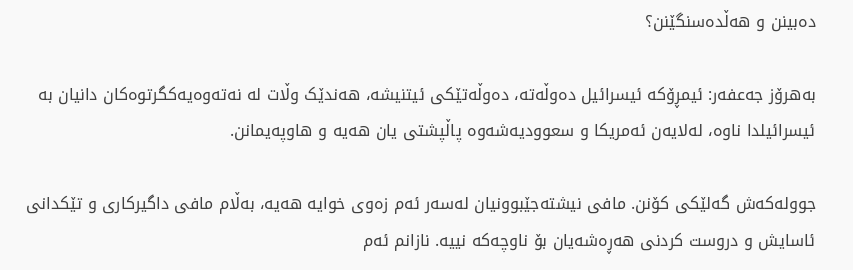ده‌بینن و هه‌ڵده‌سنگێنن؟

به‌هرۆز جه‌عفه‌ر: ئیمڕۆکه‌ ئیسرائیل ده‌وڵه‌ته‌، ده‌وڵه‌تێکى ئیتنیشه‌، هه‌ندێک وڵات له‌‌ نه‌ته‌وه‌یه‌کگرتوه‌کان دانیان به‌ ئیسرائیلدا ناوه‌، له‌لایه‌ن ئه‌مریکا و سعوودیه‌شه‌وه‌ پاڵپشتى یان هه‌یه ‌و هاوپه‌یمانن.

جووله‌که‌ش گه‌لێکى کۆنن. مافى نیشته‌جێبوونیان له‌سه‌ر ئه‌م زه‌وى خوایه‌ هه‌یه‌، به‌ڵام مافى داگیرکارى و تێکدانى ئاسایش و دروست کردنى هه‌ڕه‌شه‌یان بۆ ناوچه‌که‌ نییه‌. نازانم ئه‌م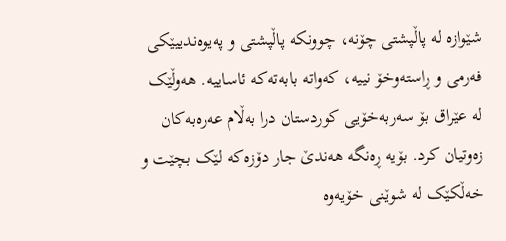شێوازه‌ له‌ پاڵپشتى چۆنه‌، چوونکه‌ پاڵپشتى و په‌یوه‌ندییێکى فه‌رمى و ڕاسته‌وخۆ نییه‌، که‌واته‌ بابه‌ته‌که‌ ئاساییه‌. هه‌وڵێک له‌ عێراق بۆ سه‌ربه‌خۆیی کوردستان درا به‌ڵام عه‌ره‌به‌کان زه‌وتیان کرد. بۆیه‌ ڕه‌نگه‌ هه‌ندێ جار دۆزه‌که‌ لێک بچێت و خه‌ڵکێک له‌ شوێنى خۆیه‌وه‌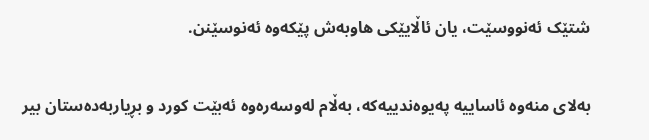شتێک ئه‌نووسێت، یان ئاڵایێکى هاوبه‌ش پێکه‌وه‌ ئه‌نوسێنن.

به‌لاى منه‌وه‌ ئاساییه‌ په‌یوه‌ندییه‌که‌، به‌ڵام له‌وسه‌ره‌وه‌ ئه‌بێت کورد و بڕیاربه‌ده‌ستان بیر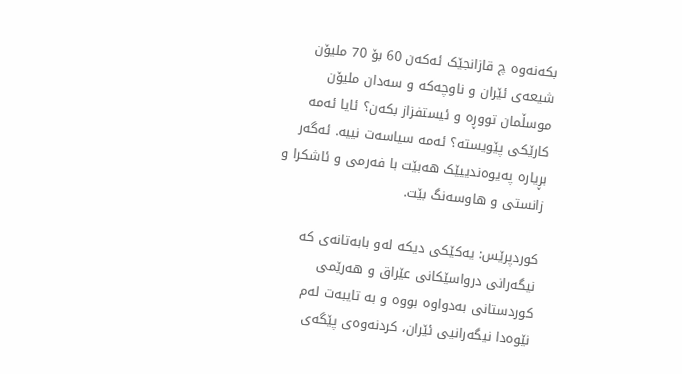بکه‌نه‌وه‌ چ قازانجێک ئه‌که‌ن 60 بۆ 70 ملیۆن شیعه‌ى ئێران و ناوچه‌که‌ و سه‌دان ملیۆن موسڵمان تووڕه‌ و ئیستفزاز بکه‌ن؟ ئایا ئه‌مه‌ کارێکى پێویسته‌؟ ئه‌مه‌ سیاسه‌ت نییه‌. ئه‌گه‌ر بڕیاره‌ په‌یوه‌ندییێک هه‌بێت با فه‌رمى و ئاشکرا و زانستى و هاوسه‌نگ بێت.

کوردپرێس: یه‌کێکی دیکه‌ له‌و بابه‌تانه‌ی که‌ نیگه‌رانی درواسێکانی عێراق و هه‌رێمی کوردستانی به‌دواوه‌ بووه‌ و به‌ تایبه‌ت له‌م نێوه‌دا نیگه‌رانیی ئێران، کردنه‌وه‌ی پێگه‌ی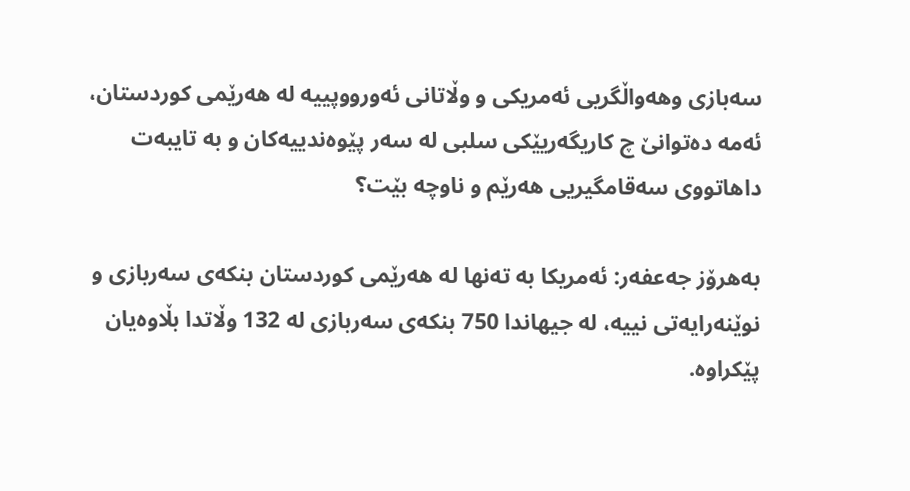سه‌بازی وهه‌واڵگریی ئه‌مریکی و وڵاتانی ئه‌ورووپییه‌ له‌ هه‌رێمی کوردستان، ئه‌مه‌ ده‌توانێ چ کاریگه‌ریێکی سلبی له‌ سه‌ر پێوه‌ندییه‌کان و به‌ تایبه‌ت داهاتووی سه‌قامگیریی هه‌رێم و ناوچه‌ بێت؟

به‌هرۆز جه‌عفه‌ر: ئه‌مریکا به ‌ته‌نها له ‌هه‌رێمى کوردستان بنکه‌ى سه‌ربازى و نوێنه‌رایه‌تى نییه‌، له‌ جیهاندا 750 بنکه‌ى سه‌ربازى له‌ 132 وڵاتدا بڵاوه‌یان پێکراوه‌.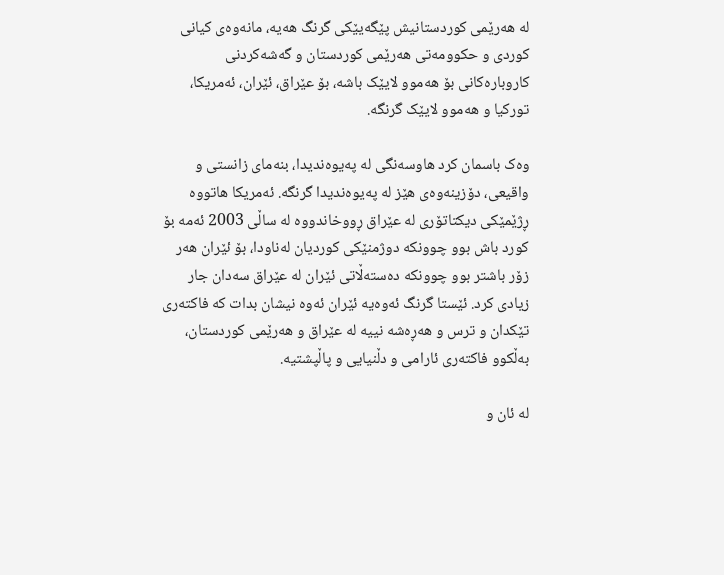له‌ هه‌رێمى کوردستانیش پێگه‌یێکى گرنگ هه‌یه‌، مانه‌وه‌ى کیانى کوردى و حکوومه‌تى هه‌رێمى کوردستان و گه‌شه‌کردنى کاروباره‌کانى بۆ هه‌موو لایێک باشه‌، بۆ عێراق، ئێران، ئه‌مریکا، تورکیا و هه‌موو لایێک گرنگه‌.

وه‌ک باسمان کرد هاوسه‌نگى له‌ په‌یوه‌ندیدا، بنه‌ماى زانستى و واقیعى، دۆزینه‌وه‌ى هێز له‌ په‌یوه‌ندیدا گرنگه‌. ئه‌مریکا هاتووه‌ ڕژێمێکى دیکتاتۆرى له‌ عێراق ڕووخاندووه‌ له‌ ساڵى 2003 ئه‌مه‌ بۆ کورد باش بوو چوونکه‌ دوژمنێکى کوردیان له‌ناودا، بۆ ئێران هه‌ر زۆر باشتر بوو چوونکه‌ ده‌سته‌ڵاتى ئێران له‌ عێراق سه‌دان جار زیادى کرد. ئێستا گرنگ ئه‌وه‌یه‌ ئێران ئه‌وه‌ نیشان بدات که‌ فاکته‌رى تێکدان و ترس و هه‌ڕه‌شه‌ نییه‌ له‌ عێراق و هه‌رێمى کوردستان، به‌ڵکوو فاکته‌رى ئارامى و دڵنیایی و پاڵپشتیه‌.

له‌ ئان و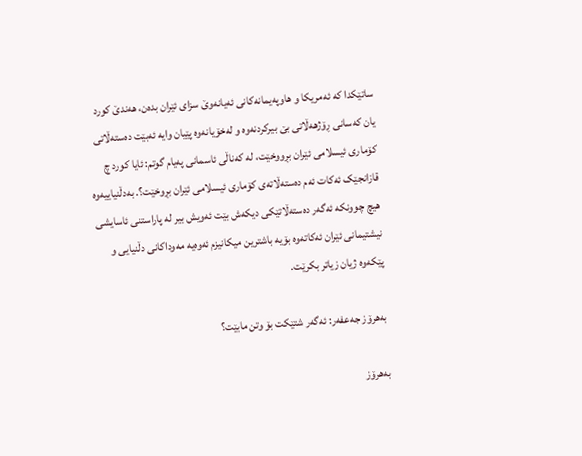ساتێکدا که‌ ئه‌مریکا و هاوپه‌یمانه‌کانى ئه‌یانه‌وێ سزاى ئێران بده‌ن، هه‌ندێ کورد یان که‌سانى ڕۆژهه‌ڵاتى بێ بیرکردنه‌وه ‌و له‌خۆیانه‌وه‌ پێیان وایه‌ ئه‌بێت ده‌سته‌ڵاتى کۆمارى ئیسلامى ئێران بڕووخێت، له‌ که‌ناڵى ئاسمانى په‌یام گوتم: ئایا کورد چ قازانجێک ئه‌کات ئه‌م ده‌سته‌ڵاته‌ى کۆمارى ئیسلامى ئێران بڕوخێت؟. به‌دڵنیاییه‌وه‌ هیچ چوونکه‌ ئه‌گه‌ر ده‌سته‌ڵاتێکى دیکه‌ش بێت ئه‌ویش بیر له‌ پاراستنى ئاسایشى نیشتیمانى ئێران ئه‌کاته‌وه‌ بۆیه‌ باشترین میکانیزم ئه‌وه‌یه‌ مه‌وداکانى دڵنیایی و پێکه‌وه‌ ژیان زیاتر بکرێت.

به‌هرۆز جه‌عفه‌ر: ئه‌گه‌ر شتێکت بۆ وتن مابێت؟

به‌هرۆز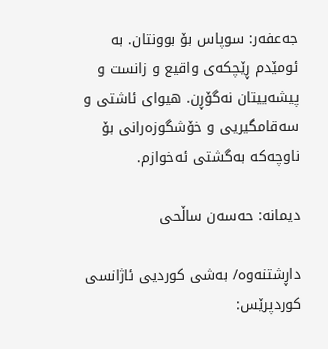جه‌عفه‌ر: سوپاس بۆ بوونتان. به‌ ئومێدم ڕێچکه‌ى واقیع و زانست و پیشه‌ییتان نه‌گۆڕن. هیواى ئاشتى و سه‌قامگیریی و خۆشگوزه‌رانى بۆ ناوچه‌که‌ به‌گشتى ئه‌خوازم.

دیمانه‌: حه‌سه‌ن ساڵحی

داڕشتنه‌وه‌/ به‌شی کوردیی ئاژانسی کوردپرێس: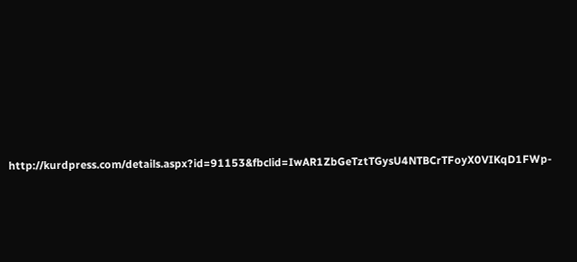http://kurdpress.com/details.aspx?id=91153&fbclid=IwAR1ZbGeTztTGysU4NTBCrTFoyX0VIKqD1FWp-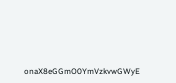onaX8eGGmO0YmVzkvwGWyE